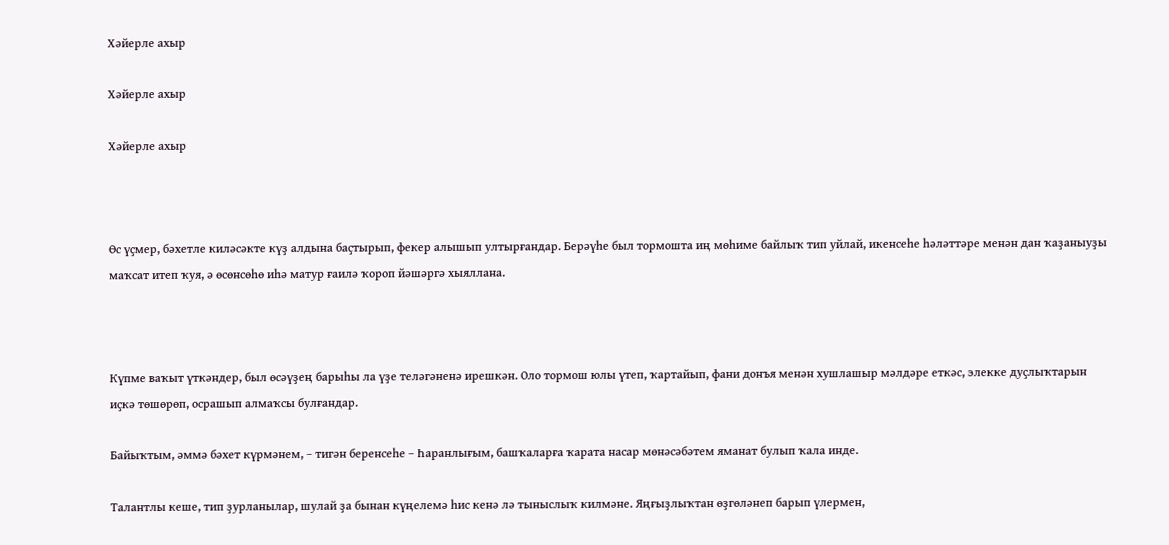Хәйерле ахыр

Хәйерле ахыр

Хәйерле ахыр



Өс үҫмер, бәхетле киләсәкте күҙ алдына баҫтырып, фекер алышып ултырғандар. Берәүһе был тормошта иң мөһиме байлыҡ тип уйлай, икенсеһе һәләттәре менән дан ҡаҙаныуҙы маҡсат итеп ҡуя, ә өсөнсөһө иһә матур ғаилә ҡороп йәшәргә хыяллана.



Күпме ваҡыт үткәндер, был өсәүҙең барыһы ла үҙе теләгәненә ирешкән. Оло тормош юлы үтеп, ҡартайып, фани донъя менән хушлашыр мәлдәре еткәс, элекке дуҫлыҡтарын иҫкә төшөрөп, осрашып алмаҡсы булғандар.

Байыҡтым, әммә бәхет күрмәнем, – тигән беренсеһе – Һаранлығым, башҡаларға ҡарата насар мөнәсәбәтем яманат булып ҡала инде.

Талантлы кеше, тип ҙурланылар, шулай ҙа бынан күңелемә һис кенә лә тыныслыҡ килмәне. Яңғыҙлыҡтан өҙгөләнеп барып үлермен,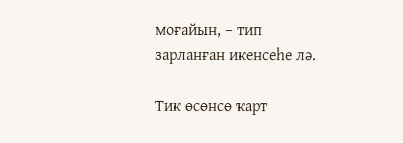моғайын, – тип зарланған икенсеһе лә.

Тик өсөнсө ҡарт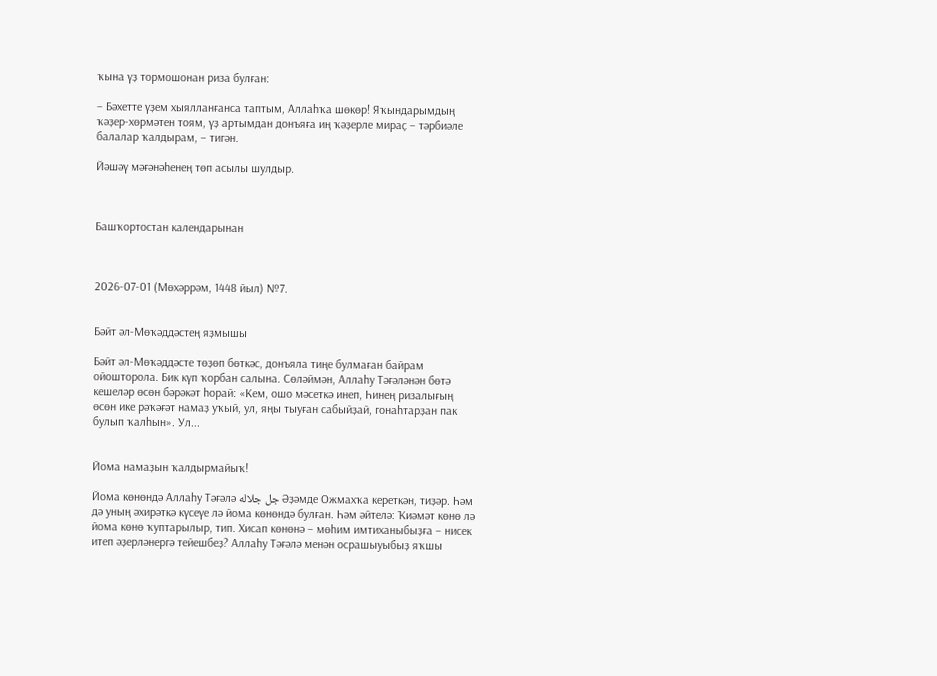ҡына үҙ тормошонан риза булған:

– Бәхетте үҙем хыялланғанса таптым, Аллаһҡа шөкөр! Яҡындарымдың ҡәҙер-хөрмәтен тоям, үҙ артымдан донъяға иң ҡәҙерле мираҫ – тәрбиәле балалар ҡалдырам, – тигән.

Йәшәү мәғәнәһенең төп асылы шулдыр.



Башҡортостан календарынан



2026-07-01 (Мөхәррәм, 1448 йыл) №7.


Бәйт әл-Мөҡәддәстең яҙмышы

Бәйт әл-Мөҡәддәсте төҙөп бөткәс, донъяла тиңе булмаған байрам ойошторола. Бик күп ҡорбан салына. Сөләймән, Аллаһу Тәғәләнән бөтә кешеләр өсөн бәрәкәт һорай: «Кем, ошо мәсеткә инеп, Һинең ризалығың өсөн ике рәҡәғәт намаҙ уҡый, ул, яңы тыуған сабыйҙай, гонаһтарҙан пак булып ҡалһын». Ул...


Йома намаҙын ҡалдырмайыҡ!

Йома көнөндә Аллаһу Тәғәлә جل جلاله Әҙәмде Ожмахҡа кереткән, тиҙәр. Һәм дә уның әхирәткә күсеүе лә йома көнөндә булған. Һәм әйтелә: Ҡиәмәт көнө лә йома көнө ҡуптарылыр, тип. Хисап көнөнә – мөһим имтиханыбыҙға – нисек итеп әҙерләнергә тейешбеҙ? Аллаһу Тәғәлә менән осрашыуыбыҙ яҡшы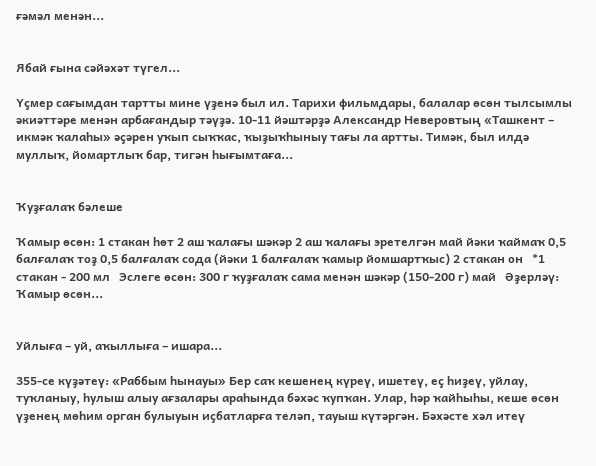ғәмәл менән...


Ябай ғына сәйәхәт түгел...

Үҫмер сағымдан тартты мине үҙенә был ил. Тарихи фильмдары, балалар өсөн тылсымлы әкиәттәре менән арбағандыр тәүҙә. 10-11 йәштәрҙә Александр Неверовтың «Ташкент – икмәк ҡалаһы» әҫәрен уҡып сыҡҡас, ҡыҙыҡһыныу тағы ла артты. Тимәк, был илдә муллыҡ, йомартлыҡ бар, тигән һығымтаға...


Ҡуҙғалаҡ бәлеше

Ҡамыр өсөн: 1 стакан һөт 2 аш ҡалағы шәкәр 2 аш ҡалағы эретелгән май йәки ҡаймаҡ 0,5 балғалаҡ тоҙ 0,5 балғалаҡ сода (йәки 1 балғалаҡ ҡамыр йомшартҡыс) 2 стакан он   *1 стакан - 200 мл   Эслеге өсөн: 300 г ҡуҙғалаҡ сама менән шәкәр (150-200 г) май   Әҙерләү: Ҡамыр өсөн...


Уйлыға – уй, аҡыллыға – ишара...

355-се күҙәтеү: «Раббым һынауы» Бер саҡ кешенең күреү, ишетеү, еҫ һиҙеү, уйлау, туҡланыу, һулыш алыу ағзалары араһында бәхәс ҡупҡан. Улар, һәр ҡайһыһы, кеше өсөн үҙенең мөһим орган булыуын иҫбатларға теләп, тауыш күтәргән. Бәхәсте хәл итеү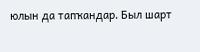юлын да тапҡандар. Был шарт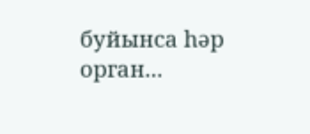буйынса һәр орган...